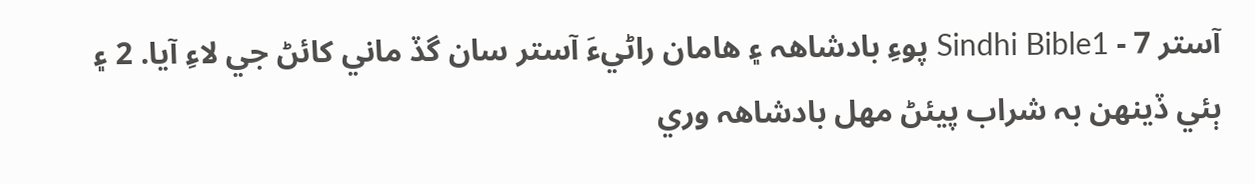آستر 7 - Sindhi Bible1 پوءِ بادشاهہ ۽ هامان راڻيءَ آستر سان گڏ ماني کائڻ جي لاءِ آيا. 2 ۽ ٻئي ڏينهن بہ شراب پيئڻ مهل بادشاهہ وري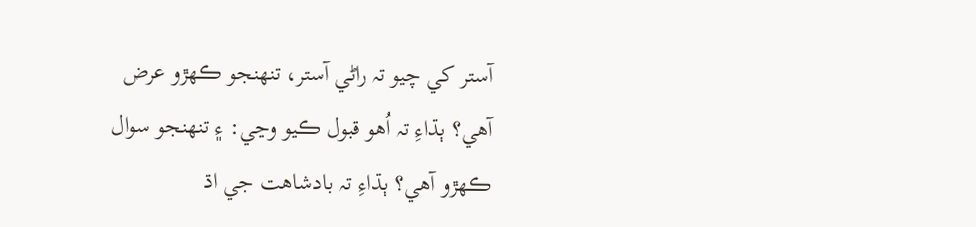آستر کي چيو تہ راڻي آستر، تنهنجو ڪهڙو عرض آهي؟ ٻڌاءِ تہ اُهو قبول ڪيو وڃي: ۽ تنهنجو سوال ڪهڙو آهي؟ ٻڌاءِ تہ بادشاهت جي اڌ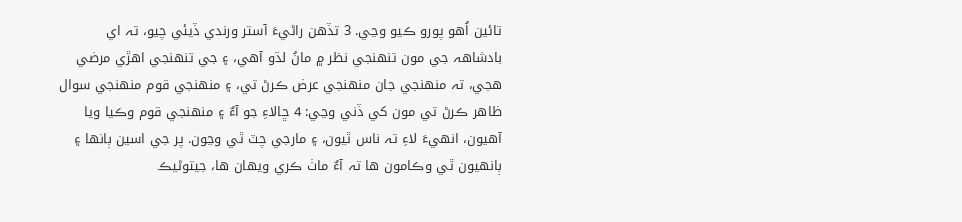تائين اُهو پورو ڪيو وڃي. 3 تڏهن راڻيءَ آستر ورندي ڏيئي چيو، تہ اي بادشاهہ جي مون تنهنجي نظر ۾ مانُ لڌو آهي، ۽ جي تنهنجي اهڙي مرضي هجي، تہ منهنجي جان منهنجي عرض ڪرڻ تي، ۽ منهنجي قوم منهنجي سوال ظاهر ڪرڻ تي مون کي ڏني وڃي: 4 ڇالاءِ جو آءٌ ۽ منهنجي قوم وڪيا ويا آهيون، انهيءَ لاءِ تہ ناس ٿيون، ۽ مارجي چٽ ٿي وڃون. پر جي اسين ٻانها ۽ ٻانهيون ٿي وڪامون ها تہ آءٌ ماٺ ڪري ويهان ها، جيتوڻيڪ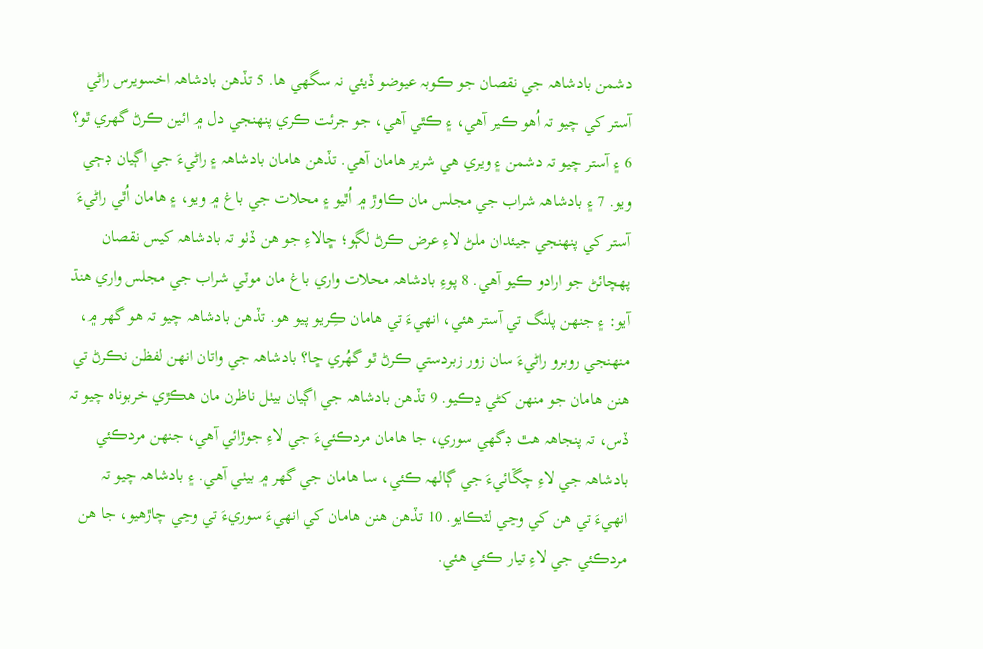دشمن بادشاهہ جي نقصان جو ڪوبہ عيوضو ڏيئي نہ سگهي ها. 5 تڏهن بادشاهہ اخسويرس راڻي آستر کي چيو تہ اُهو ڪير آهي، ۽ ڪٿي آهي، جو جرئت ڪري پنهنجي دل ۾ ائين ڪرڻ گهري ٿو؟ 6 ۽ آستر چيو تہ دشمن ۽ ويري هي شرير هامان آهي. تڏهن هامان بادشاهہ ۽ راڻيءَ جي اڳيان ڊڄي ويو. 7 ۽ بادشاهہ شراب جي مجلس مان ڪاوڙ ۾ اُٿيو ۽ محلات جي باغ ۾ ويو، ۽ هامان اُٿي راڻيءَ آستر کي پنهنجي جيئدان ملڻ لاءِ عرض ڪرڻ لڳو؛ ڇالاءِ جو هن ڏٺو تہ بادشاهہ کيس نقصان پهچائڻ جو ارادو ڪيو آهي. 8 پوءِ بادشاهہ محلات واري باغ مان موٽي شراب جي مجلس واري هنڌ آيو: ۽ جنهن پلنگ تي آستر هئي، انهيءَ تي هامان ڪِريو پيو هو. تڏهن بادشاهہ چيو تہ هو گهر ۾، منهنجي روبرو راڻيءَ سان زور زبردستي ڪرڻ ٿو گهُري ڇا؟ بادشاهہ جي واتان انهن لفظن نڪرڻ تي هنن هامان جو منهن کڻي ڍڪيو. 9 تڏهن بادشاهہ جي اڳيان بيٺل ناظرن مان هڪڙي خربوناہ چيو تہ ڏس، تہ پنجاهہ هٿ ڊگهي سوري، جا هامان مردڪئيءَ جي لاءِ جوڙائي آهي، جنهن مردڪئي بادشاهہ جي لاءِ چڱائيءَ جي ڳالهہ ڪئي، سا هامان جي گهر ۾ بيٺي آهي. ۽ بادشاهہ چيو تہ انهيءَ تي هن کي وڃي لٽڪايو. 10 تڏهن هنن هامان کي انهيءَ سوريءَ تي وڃي چاڙهيو، جا هن مردڪئي جي لاءِ تيار ڪئي هئي.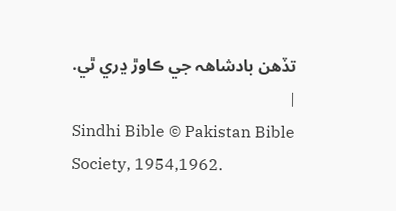تڏهن بادشاهہ جي ڪاوڙ ڍري ٿي. |
Sindhi Bible © Pakistan Bible Society, 1954,1962.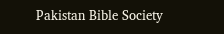Pakistan Bible Society